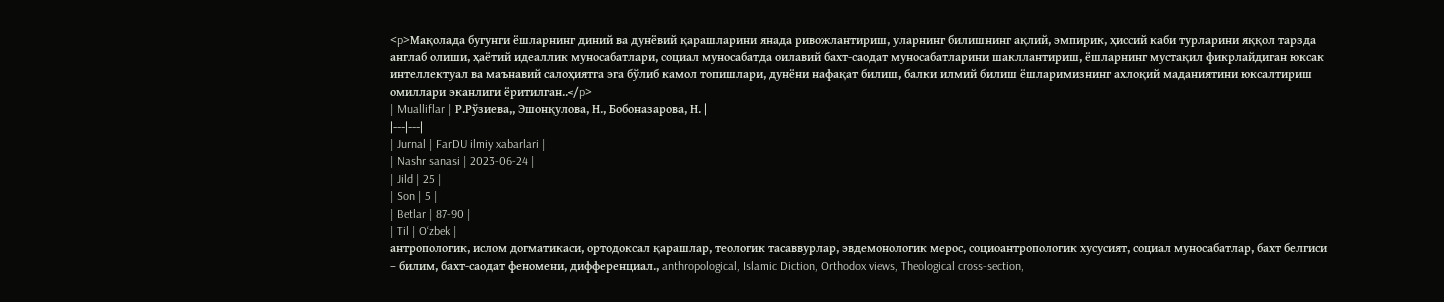<p>Мақолада бугунги ёшларнинг диний ва дунёвий қарашларини янада ривожлантириш, уларнинг билишнинг ақлий, эмпирик, ҳиссий каби турларини яққол тарзда англаб олиши, ҳаётий идеаллик муносабатлари, социал муносабатда оилавий бахт-саодат муносабатларини шакллантириш, ёшларнинг мустақил фикрлайдиган юксак интеллектуал ва маънавий салоҳиятга эга бўлиб камол топишлари, дунёни нафақат билиш, балки илмий билиш ёшларимизнинг ахлоқий маданиятини юксалтириш омиллари эканлиги ёритилган..</p>
| Mualliflar | Р.Рўзиева,, Эшонқулова, Н., Бобоназарова, Н. |
|---|---|
| Jurnal | FarDU ilmiy xabarlari |
| Nashr sanasi | 2023-06-24 |
| Jild | 25 |
| Son | 5 |
| Betlar | 87-90 |
| Til | O‘zbek |
антропологик, ислом догматикаси, ортодоксал қарашлар, теологик тасаввурлар, эвдемонологик мерос, социоантропологик хусусият, социал муносабатлар, бахт белгиси – билим, бахт-саодат феномени, дифференциал., anthropological, Islamic Diction, Orthodox views, Theological cross-section,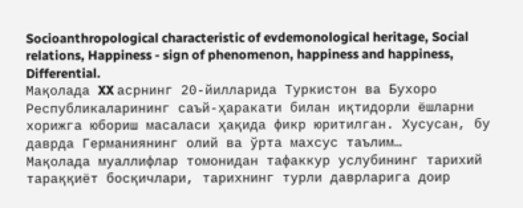Socioanthropological characteristic of evdemonological heritage, Social relations, Happiness - sign of phenomenon, happiness and happiness, Differential.
Мақолада XX асрнинг 20-йилларида Туркистон ва Бухоро Республикаларининг саъй-ҳаракати билан иқтидорли ёшларни хорижга юбориш масаласи ҳақида фикр юритилган. Хусусан, бу даврда Германиянинг олий ва ўрта махсус таълим…
Мақолада муаллифлар томонидан тафаккур услубининг тарихий тараққиёт босқичлари, тарихнинг турли даврларига доир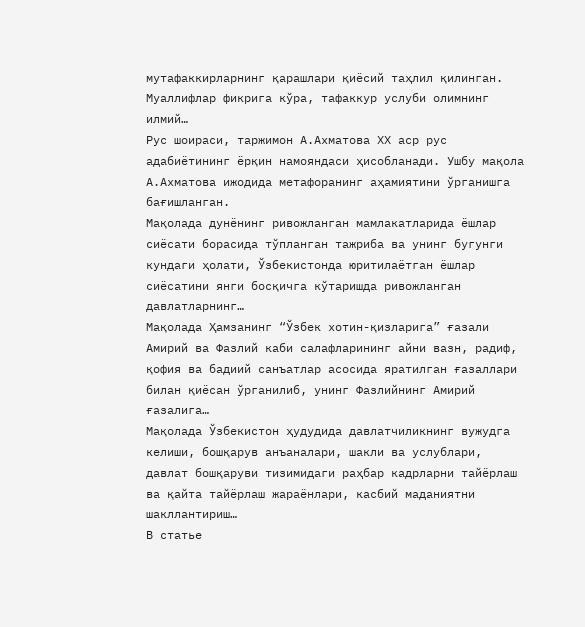мутафаккирларнинг қарашлари қиёсий таҳлил қилинган. Муаллифлар фикрига кўра, тафаккур услуби олимнинг илмий…
Рус шоираси, таржимон А.Ахматова ХХ аср рус адабиётининг ёрқин намояндаси ҳисобланади. Ушбу мақола А.Ахматова ижодида метафоранинг аҳамиятини ўрганишга бағишланган.
Мақолада дунёнинг ривожланган мамлакатларида ёшлар сиёсати борасида тўпланган тажриба ва унинг бугунги кундаги ҳолати, Ўзбекистонда юритилаётган ёшлар сиёсатини янги босқичга кўтаришда ривожланган давлатларнинг…
Мақолада Ҳамзанинг “Ўзбек хотин-қизларига” ғазали Амирий ва Фазлий каби салафларининг айни вазн, радиф, қофия ва бадиий санъатлар асосида яратилган ғазаллари билан қиёсан ўрганилиб, унинг Фазлийнинг Амирий ғазалига…
Мақолада Ўзбекистон ҳудудида давлатчиликнинг вужудга келиши, бошқарув анъаналари, шакли ва услублари, давлат бошқаруви тизимидаги раҳбар кадрларни тайёрлаш ва қайта тайёрлаш жараёнлари, касбий маданиятни шакллантириш…
В статье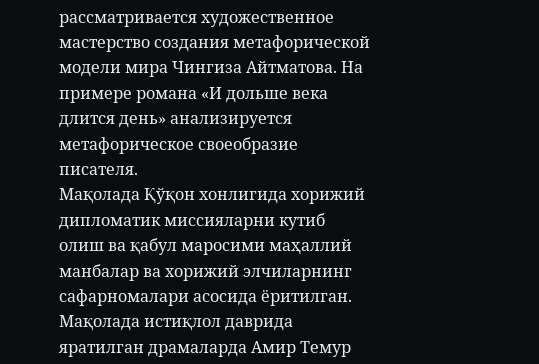рассматривается художественное мастерство создания метафорической модели мира Чингиза Айтматова. На примере романа «И дольше века длится день» анализируется метафорическое своеобразие писателя.
Мақолада Қўқон хонлигида хорижий дипломатик миссияларни кутиб олиш ва қабул маросими маҳаллий манбалар ва хорижий элчиларнинг сафарномалари асосида ёритилган.
Мақолада истиқлол даврида яратилган драмаларда Амир Темур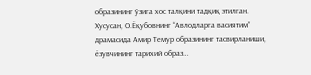образининг ўзига хос талқини тадқиқ этилган. Хусусан, О.Ёқубовнинг “Авлодларга васиятим” драмасида Амир Темур образининг тасвирланиши, ёзувчининг тарихий образ…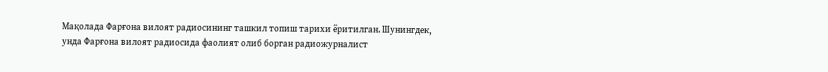Мақолада Фарғона вилоят радиосининг ташкил топиш тарихи ёритилган. Шунингдек, унда Фарғона вилоят радиосида фаолият олиб борган радиожурналист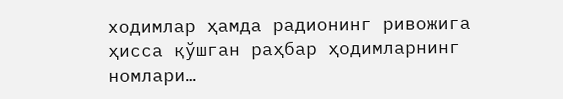ходимлар ҳамда радионинг ривожига ҳисса қўшган раҳбар ҳодимларнинг номлари…